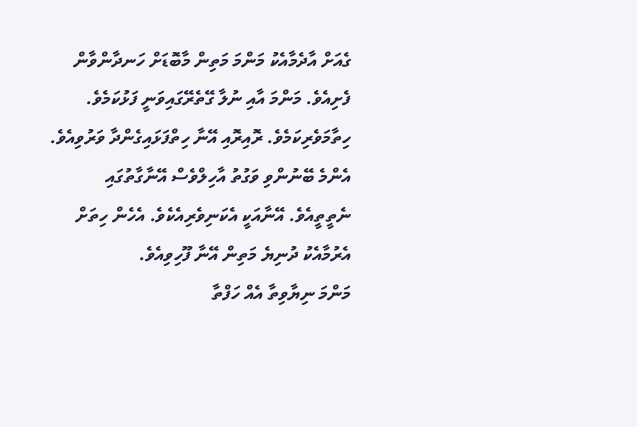ގެއަށް އާދެމާއެކު މަންމަ މަތިން މާބޮޑަށް ހަނދާންވާން ފެށިއެވެ. މަންމަ އާއި ނުލާ ގޭތެރޭގައިވަނީ ފަޅުކަމެވެ. ހިތާމަވެރިކަމެވެ. ރޮއިރޮއި އޭނާ ހިތްފަޅައިގެންދާ ވަރުވިއެވެ. އެންމެ ބޭނުންވި ވަގުތު އާހިލްވެސް އޭނާގާތުގައި ނެތީތީއެވެ. އޭނާއަކީ އެކަނިވެރިއެކެވެ. އެހެން ހިތަށް އެރުމާއެކު ދުނިޔެ މަތިން އޭނާ ފޫހިވިއެވެ.
މަންމަ ނިޔާވިތާ އެއް ހަފްތާ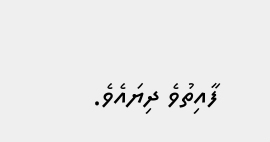ފާއިތުވެ ދިޔައެވެ.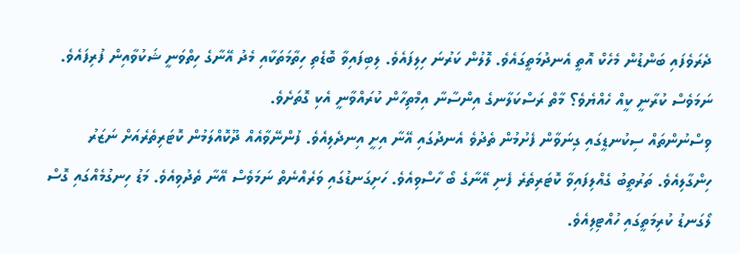ދެރަވެފައި ބަންޑުން މެހެކް އޮތީ އެނދުމަތީގައެވެ. ލޮލުން ކަރުނަ ހިލިފައެވެ. ލިބިފައިވާ ބޮޑެތި ހިތާމަތަކާއި މެދު އޭނާގެ ހިތްވަނީ ޝަކުވާއިން ފުރިފައެވެ. ނަމަވެސް ކުރާނީ ކީއް ހެއްޔެވެ؟ މާތް ރަސްކަލާނގެ އިންސާނާ އިމްތިހާން ކުރައްވާނީ އެކި ގޮތަށެވެ.
ވިސްނުންތައް ސިކުނޑީގައި ގިނަވާން ފެށުމުން ތެދުވެ އެނދުގައި އޭނާ އިށީ އިނދެލިއެވެ. ފުންނޭވާއެއް ދޫކޮއްލަމުން ކޮޓަރިތެރެއަށް ނަޒަރު ހިންގާލިއެވެ. ތަރުތީބު ގެއްލިފައިވާ ކޮޓަރިތެރެ ފެނި އޭނާގެ ބޯ ހާސްވިއެވެ. ހަށިގަނޑުގައި ވަރެއްނެތް ނަމަވެސް އޭނާ ތެދުވިއެވެ. މަޑު ހިނގުމެއްގައި ގޮސް ލޯގަނޑު ކުރިމަތީގައި ހުއްޓިލިއެވެ.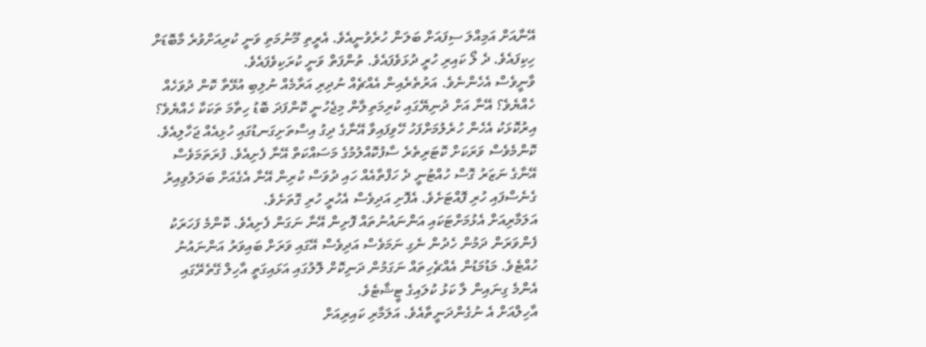އޭނާއަށް އަމިއްލަ ސިފައަށް ބަލަން ހުރެވުނީއެވެ. އެރީތި މޫނުމަތި ވަނީ ކުރިއަށްވުރެ މާބޮޑަށް ހިކިފައެވެ. ދެ ލޯ ކައިރި ހުރީ ދުޅަވެފައެވެ. ތުންފަތް ވަނީ ކުރަކިވެފައެވެ.
ވާނީވެސް އެހެންނެވެ. އަރުތެރެއިން އެއްޗެއް ނުދިރި އަރާމެއް ނުލިބި އުޅޭތާ ކޮން ދުވަހެއް ހެއްޔެވެ؟ އޭނާ އަށް ދުނިޔޭގައި ކުރިމަތިލާން މިޖެހުނީ ކޮންފަދަ ބޮޑު ހިތާމަ ތަކަކާ ހެއްޔެވެ؟
އިރުކޮޅަކު އެހެން ހުރެލުމަށްފަހު ހޭވިފައިވާ އޭނާގެ ދިގު އިސްތަށިގަނޑުގައި ހުޅިއެއް ޖަހާލިއެވެ. ކޮންމެވެސް ވަރަކަށް ކޮޓަރިތެރެ ސާފުކޮއްލުމުގެ މަސައްކަތް އޭނާ ފެށިއެވެ. ފުރަތަމަވެސް އޭނާގެ ނަޒަރު ގޮސް ހުއްޓުނީ ދެ ހަފްތާއެއް ހައި ދުވަސް ކުރިން އޭނާ އެގެއަށް ބަދަލުވިއިރު ގެނެސްފައި ހުރި ފޮއްޓަށެވެ. އެފޮށި އަދިވެސް އެހުރީ ހުރި ގޮތަށެވެ.
އަލަމާރިއަށް އެޅުމަށްޓަކައި އަންނައުނުތައް ފޮށިން އޭނާ ނަގަން ފެށިއެވެ. ކޮންމެ ފަހަރަކު ފެންވަރަން ދަމުން ހެދުން ނެގި ނަމަވެސް އަދިވެސް އޭގައި ވަރަށް ބައިވަރު އަންނައުނު ހުއްޓެވެ. މަޑުމަޑުން އެއްޗެހިތައް ނަގަމުން ދަނިކޮށް ލޮލުގައި އަޅައިގަތީ އާހިލް ގޭތެރޭގައި އެންމެ ގިނައިން ލާ ކަޅު ކުލައިގެ ޓީޝާޓެވެ.
އާހިލްއަށް އެ ނުގެންދަނީތާއެވެ. އަލަމާރި ކައިރިއަށް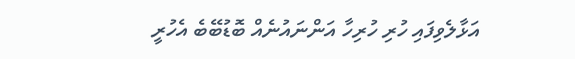އަޅާލެވިފައި ހުރި ހުރިހާ އަންނައުނެއް ބޮޑުބޭބެ އެހުރީ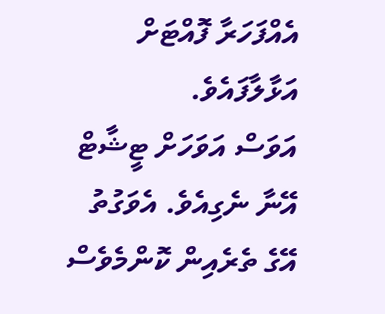އެއްފަހަރާ ފޮއްޓަށް އަޅާލާފައެވެ.
އަވަސް އަވަހަށް ޓީޝާޓް އޭނާ ނެގިއެވެ. އެވަގުތު އޭގެ ތެރެއިން ކޮންމެވެސް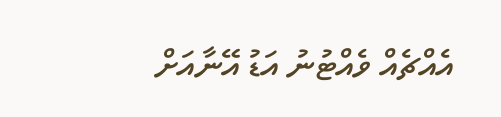އެއްޗެއް ވެއްޓުނު އަޑު އޭނާއަށް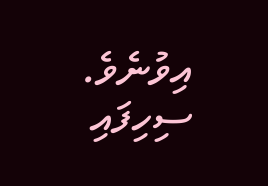އިވުނެވެ.
ސިހިފައި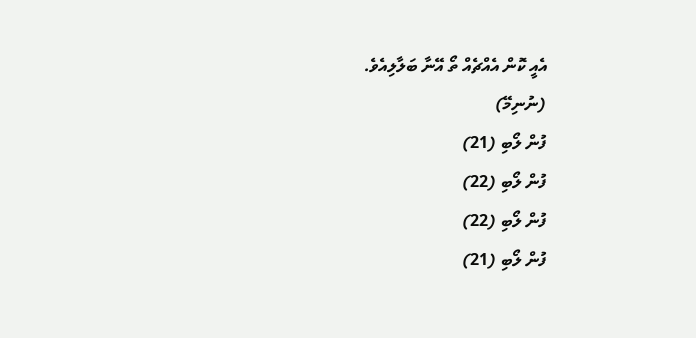އެއީ ކޮން އެއްޗެއް ތޯ އޭނާ ބަލާލިއެވެ.
(ނުނިމޭ)
ފުން ލޯބި (21)
ފުން ލޯބި (22)
ފުން ލޯބި (22)
ފުން ލޯބި (21)